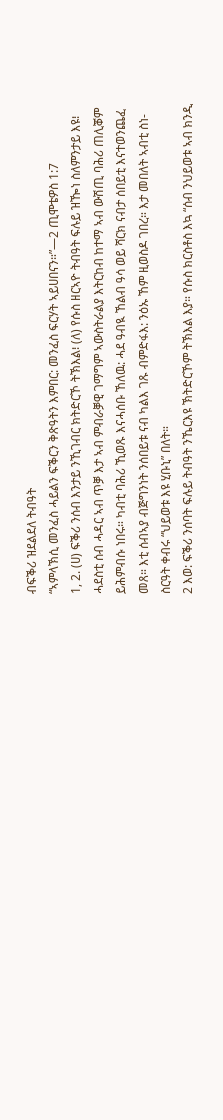ብፍቕሪ ዝደልደለ ትብዓት
“ኣምላኽሲ መንፈስ ሓይልን ፍቕርን ቅጽዓትን እምበር: መንፈስ ፍርሃት ኣይሀበናን።”—2 ጢሞቴዎስ 1:7
1, 2. (ሀ) ፍቕሪ ንሰብ እንታይ ንኺገብር ክትድርኾ ትኽእል፧ (ለ) የሱስ ዘርኣዮ ትብዓት ፍሉይ ዝዀነ ስለምንታይ እዩ፧
ሓደስቲ ሰብ ሓዳር ኣብ ጥቓ እታ ኣብ ምብራቓዊ ገማግም ኣውስትራልያ እትርከብ ከተማ ኣብ ውሽጢ ባሕሪ ጠሊቖም ይሕምብሱ ነበሩ። ካብቲ ባሕሪ ኺወጹ እናሓሰቡ ኸለዉ: ሓደ ዓብዪ ኸልብ ዓሳ ወይ ሻርክ ናብታ ሰበይቲ እናተወንጨፈ መጸ። እቲ ሰብኣያ ብጅግንነት ንሰበይቱ ናብ ካልእ ገጹ ብምድፋእ: ንዕኡ ኸም ዚወስዶ ገበረ። እታ መበለት ኣብቲ ስነ-ስርዓት ቀብሩ “ህይወቱ እዩ ሂቡኒ” በለት።
2 እወ: ፍቕሪ ንሰባት ፍሉይ ትብዓት ንኼርእዩ ኽትድርኾም ትኽእል እያ። የሱስ ክርስቶስ እኳ “ሰብ ንህይወቱ ኣብ ክንዲ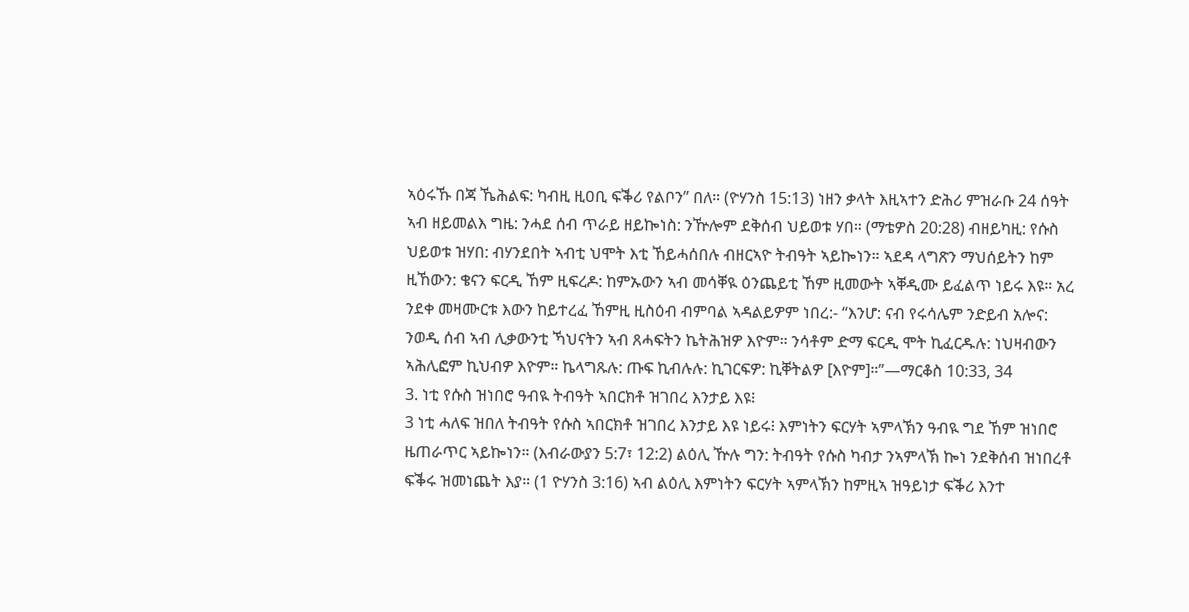ኣዕሩኹ በጃ ኼሕልፍ: ካብዚ ዚዐቢ ፍቕሪ የልቦን” በለ። (ዮሃንስ 15:13) ነዘን ቃላት እዚኣተን ድሕሪ ምዝራቡ 24 ሰዓት ኣብ ዘይመልእ ግዜ: ንሓደ ሰብ ጥራይ ዘይኰነስ: ንዅሎም ደቅሰብ ህይወቱ ሃበ። (ማቴዎስ 20:28) ብዘይካዚ: የሱስ ህይወቱ ዝሃበ: ብሃንደበት ኣብቲ ህሞት እቲ ኸይሓሰበሉ ብዘርኣዮ ትብዓት ኣይኰነን። ኣደዳ ላግጽን ማህሰይትን ከም ዚኸውን: ቄናን ፍርዲ ኸም ዚፍረዶ: ከምኡውን ኣብ መሳቐዪ ዕንጨይቲ ኸም ዚመውት ኣቐዲሙ ይፈልጥ ነይሩ እዩ። አረ ንደቀ መዛሙርቱ እውን ከይተረፈ ኸምዚ ዚስዕብ ብምባል ኣዳልይዎም ነበረ:- “እንሆ: ናብ የሩሳሌም ንድይብ አሎና: ንወዲ ሰብ ኣብ ሊቃውንቲ ኻህናትን ኣብ ጸሓፍትን ኬትሕዝዎ እዮም። ንሳቶም ድማ ፍርዲ ሞት ኪፈርዱሉ: ነህዛብውን ኣሕሊፎም ኪህብዎ እዮም። ኬላግጹሉ: ጡፍ ኪብሉሉ: ኪገርፍዎ: ኪቐትልዎ [እዮም]።”—ማርቆስ 10:33, 34
3. ነቲ የሱስ ዝነበሮ ዓብዪ ትብዓት ኣበርክቶ ዝገበረ እንታይ እዩ፧
3 ነቲ ሓለፍ ዝበለ ትብዓት የሱስ ኣበርክቶ ዝገበረ እንታይ እዩ ነይሩ፧ እምነትን ፍርሃት ኣምላኽን ዓብዪ ግደ ኸም ዝነበሮ ዜጠራጥር ኣይኰነን። (እብራውያን 5:7፣ 12:2) ልዕሊ ዅሉ ግን: ትብዓት የሱስ ካብታ ንኣምላኽ ኰነ ንደቅሰብ ዝነበረቶ ፍቕሩ ዝመነጨት እያ። (1 ዮሃንስ 3:16) ኣብ ልዕሊ እምነትን ፍርሃት ኣምላኽን ከምዚኣ ዝዓይነታ ፍቕሪ እንተ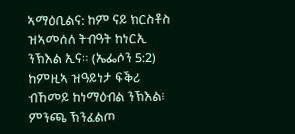ኣማዕቢልና: ከም ናይ ክርስቶስ ዝኣመሰለ ትብዓት ከነርኢ ንኽእል ኢና። (ኤፌሶን 5:2) ከምዚኣ ዝዓይነታ ፍቕሪ ብኸመይ ከነማዕብል ንኽእል፧ ምንጫ ኽንፈልጦ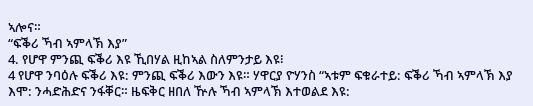ኣሎና።
“ፍቕሪ ኻብ ኣምላኽ እያ”
4. የሆዋ ምንጪ ፍቕሪ እዩ ኺበሃል ዚከኣል ስለምንታይ እዩ፧
4 የሆዋ ንባዕሉ ፍቕሪ እዩ: ምንጪ ፍቕሪ እውን እዩ። ሃዋርያ ዮሃንስ “ኣቱም ፍቁራተይ: ፍቕሪ ኻብ ኣምላኽ እያ እሞ: ንሓድሕድና ንፋቐር። ዜፍቅር ዘበለ ዅሉ ኻብ ኣምላኽ እተወልደ እዩ: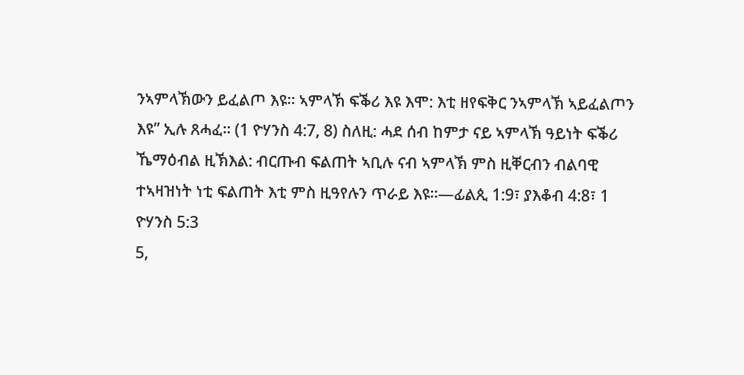ንኣምላኽውን ይፈልጦ እዩ። ኣምላኽ ፍቕሪ እዩ እሞ: እቲ ዘየፍቅር ንኣምላኽ ኣይፈልጦን እዩ” ኢሉ ጸሓፈ። (1 ዮሃንስ 4:7, 8) ስለዚ: ሓደ ሰብ ከምታ ናይ ኣምላኽ ዓይነት ፍቕሪ ኼማዕብል ዚኽእል: ብርጡብ ፍልጠት ኣቢሉ ናብ ኣምላኽ ምስ ዚቐርብን ብልባዊ ተኣዛዝነት ነቲ ፍልጠት እቲ ምስ ዚዓየሉን ጥራይ እዩ።—ፊልጲ 1:9፣ ያእቆብ 4:8፣ 1 ዮሃንስ 5:3
5,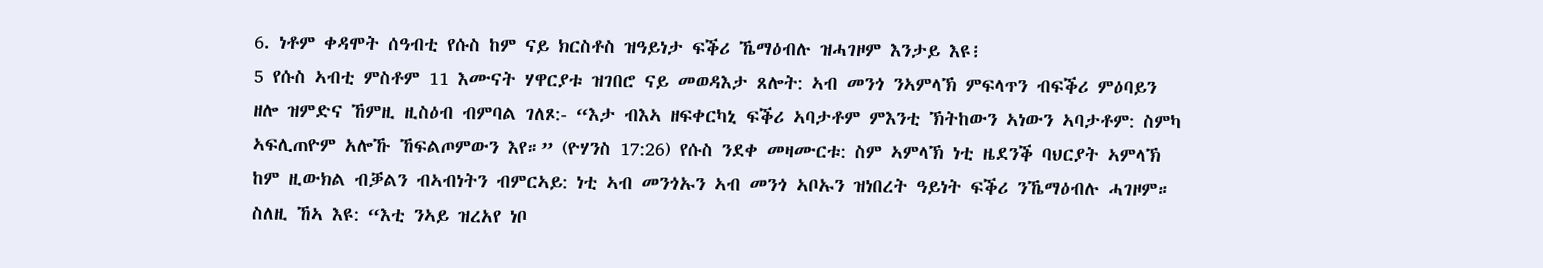6. ነቶም ቀዳሞት ሰዓብቲ የሱስ ከም ናይ ክርስቶስ ዝዓይነታ ፍቕሪ ኼማዕብሉ ዝሓገዞም እንታይ እዩ፧
5 የሱስ ኣብቲ ምስቶም 11 እሙናት ሃዋርያቱ ዝገበሮ ናይ መወዳእታ ጸሎት: ኣብ መንጎ ንኣምላኽ ምፍላጥን ብፍቕሪ ምዕባይን ዘሎ ዝምድና ኸምዚ ዚስዕብ ብምባል ገለጾ:- “እታ ብእኣ ዘፍቀርካኒ ፍቕሪ ኣባታቶም ምእንቲ ኽትከውን ኣነውን ኣባታቶም: ስምካ ኣፍሊጠዮም አሎኹ ኸፍልጦምውን እየ።” (ዮሃንስ 17:26) የሱስ ንደቀ መዛሙርቱ: ስም ኣምላኽ ነቲ ዜደንቕ ባህርያት ኣምላኽ ከም ዚውክል ብቓልን ብኣብነትን ብምርኣይ: ነቲ ኣብ መንጎኡን ኣብ መንጎ ኣቦኡን ዝነበረት ዓይነት ፍቕሪ ንኼማዕብሉ ሓገዞም። ስለዚ ኸኣ እዩ: “እቲ ንኣይ ዝረአየ ነቦ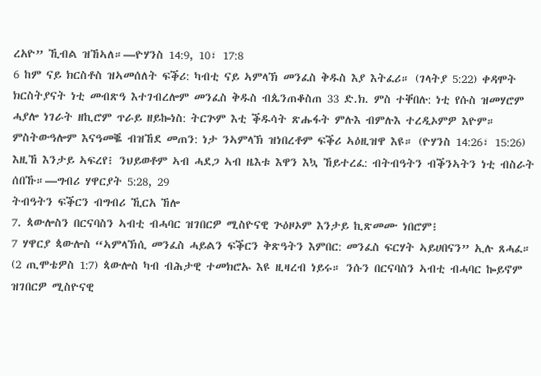ረአዮ” ኺብል ዝኸኣለ።—ዮሃንስ 14:9, 10፣ 17:8
6 ከም ናይ ክርስቶስ ዝኣመሰለት ፍቕሪ: ካብቲ ናይ ኣምላኽ መንፈስ ቅዱስ እያ እትፈሪ። (ገላትያ 5:22) ቀዳሞት ክርስትያናት ነቲ መብጽዓ እተገብረሎም መንፈስ ቅዱስ ብጴንጠቆስጠ 33 ድ.ክ. ምስ ተቐበሉ: ነቲ የሱስ ዝመሃሮም ሓያሎ ነገራት ዘኪሮም ጥራይ ዘይኰነስ: ትርጕም እቲ ቕዱሳት ጽሑፋት ምሉእ ብምሉእ ተረዲኦምዎ እዮም። ምስትውዓሎም እናዓመቘ ብዝኸደ መጠን: ነታ ንኣምላኽ ዝነበረቶም ፍቕሪ ኣዕዚዝዋ እዩ። (ዮሃንስ 14:26፣ 15:26) እዚኸ እንታይ ኣፍረየ፧ ንህይወቶም ኣብ ሓደጋ ኣብ ዜእቱ እዋን እኳ ኸይተረፈ: ብትብዓትን ብቕንኣትን ነቲ ብስራት ሰበኹ።—ግብሪ ሃዋርያት 5:28, 29
ትብዓትን ፍቕርን ብግብሪ ኺርአ ኸሎ
7. ጳውሎስን በርናባስን ኣብቲ ብሓባር ዝገበርዎ ሚስዮናዊ ጕዕዞኦም እንታይ ኪጽመሙ ነበሮም፧
7 ሃዋርያ ጳውሎስ “ኣምላኽሲ መንፈስ ሓይልን ፍቕርን ቅጽዓትን እምበር: መንፈስ ፍርሃት ኣይሀበናን” ኢሉ ጸሓፈ። (2 ጢሞቴዎስ 1:7) ጳውሎስ ካብ ብሕታዊ ተመክሮኡ እዩ ዚዛረብ ነይሩ። ንሱን በርናባስን ኣብቲ ብሓባር ኰይኖም ዝገበርዎ ሚስዮናዊ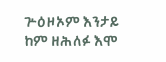ጕዕዞኦም እንታይ ከም ዘሕለፉ እሞ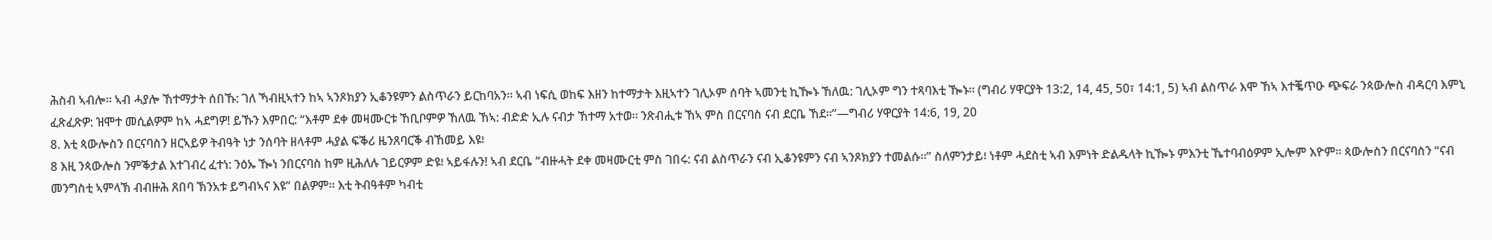ሕስብ ኣብሎ። ኣብ ሓያሎ ኸተማታት ሰበኹ: ገለ ኻብዚኣተን ከኣ ኣንጾክያን ኢቆንዩምን ልስጥራን ይርከባአን። ኣብ ነፍሲ ወከፍ እዘን ከተማታት እዚኣተን ገሊኦም ሰባት ኣመንቲ ኪዀኑ ኸለዉ: ገሊኦም ግን ተጻባእቲ ዀኑ። (ግብሪ ሃዋርያት 13:2, 14, 45, 50፣ 14:1, 5) ኣብ ልስጥራ እሞ ኸኣ እተቘጥዑ ጭፍራ ንጳውሎስ ብዳርባ እምኒ ፈጽፈጽዎ: ዝሞተ መሲልዎም ከኣ ሓደግዎ! ይኹን እምበር: “እቶም ደቀ መዛሙርቱ ኸቢቦምዎ ኸለዉ ኸኣ: ብድድ ኢሉ ናብታ ኸተማ አተወ። ንጽብሒቱ ኸኣ ምስ በርናባስ ናብ ደርቤ ኸደ።”—ግብሪ ሃዋርያት 14:6, 19, 20
8. እቲ ጳውሎስን በርናባስን ዘርኣይዎ ትብዓት ነታ ንሰባት ዘላቶም ሓያል ፍቕሪ ዜንጸባርቕ ብኸመይ እዩ፧
8 እዚ ንጳውሎስ ንምቕታል እተገብረ ፈተነ: ንዕኡ ዀነ ንበርናባስ ከም ዚሕለሉ ገይርዎም ድዩ፧ ኣይፋሉን! ኣብ ደርቤ “ብዙሓት ደቀ መዛሙርቲ ምስ ገበሩ: ናብ ልስጥራን ናብ ኢቆንዩምን ናብ ኣንጾክያን ተመልሱ።” ስለምንታይ፧ ነቶም ሓደስቲ ኣብ እምነት ድልዱላት ኪዀኑ ምእንቲ ኼተባብዕዎም ኢሎም እዮም። ጳውሎስን በርናባስን “ናብ መንግስቲ ኣምላኽ ብብዙሕ ጸበባ ኽንአቱ ይግብኣና እዩ” በልዎም። እቲ ትብዓቶም ካብቲ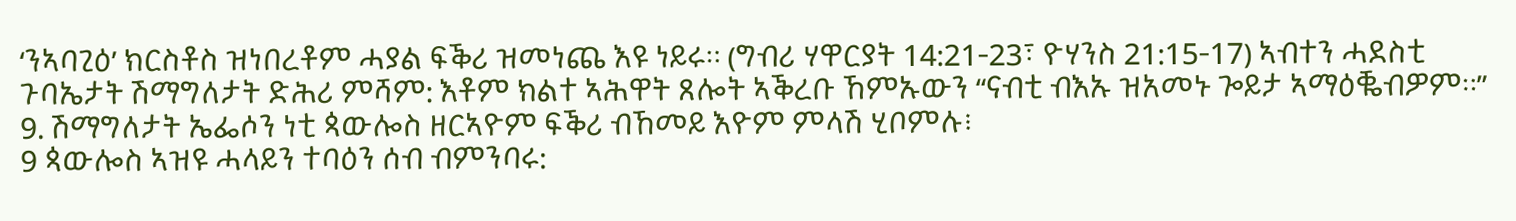‘ንኣባጊዕ’ ክርስቶስ ዝነበረቶም ሓያል ፍቕሪ ዝመነጨ እዩ ነይሩ። (ግብሪ ሃዋርያት 14:21-23፣ ዮሃንስ 21:15-17) ኣብተን ሓደስቲ ጉባኤታት ሽማግለታት ድሕሪ ምሻም: እቶም ክልተ ኣሕዋት ጸሎት ኣቕረቡ ኸምኡውን “ናብቲ ብእኡ ዝአመኑ ጐይታ ኣማዕቘብዎም።”
9. ሽማግለታት ኤፌሶን ነቲ ጳውሎስ ዘርኣዮም ፍቕሪ ብኸመይ እዮም ምላሽ ሂቦምሉ፧
9 ጳውሎስ ኣዝዩ ሓላይን ተባዕን ሰብ ብምንባሩ: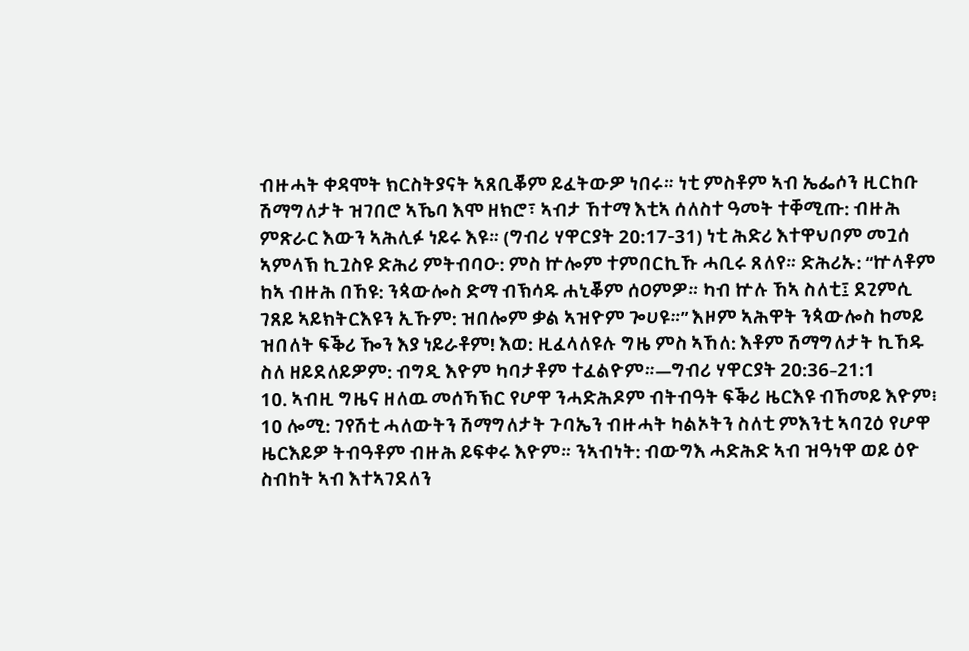ብዙሓት ቀዳሞት ክርስትያናት ኣጸቢቖም ይፈትውዎ ነበሩ። ነቲ ምስቶም ኣብ ኤፌሶን ዚርከቡ ሽማግለታት ዝገበሮ ኣኼባ እሞ ዘክሮ፣ ኣብታ ኸተማ እቲኣ ሰለስተ ዓመት ተቐሚጡ: ብዙሕ ምጽራር እውን ኣሕሊፉ ነይሩ እዩ። (ግብሪ ሃዋርያት 20:17-31) ነቲ ሕድሪ እተዋህቦም መጓሰ ኣምላኽ ኪጓስዩ ድሕሪ ምትብባዑ: ምስ ኵሎም ተምበርኪኹ ሓቢሩ ጸለየ። ድሕሪኡ: “ኵላቶም ከኣ ብዙሕ በኸዩ: ንጳውሎስ ድማ ብኽሳዱ ሐኒቖም ሰዐምዎ። ካብ ኵሉ ኸኣ ስለቲ፤ ደጊምሲ ገጸይ ኣይክትርእዩን ኢኹም: ዝበሎም ቃል ኣዝዮም ጐሀዩ።” እዞም ኣሕዋት ንጳውሎስ ከመይ ዝበለት ፍቕሪ ዀን እያ ነይራቶም! እወ: ዚፈላለዩሉ ግዜ ምስ ኣኸለ: እቶም ሽማግለታት ኪኸዱ ስለ ዘይደለይዎም: ብግዲ እዮም ካባታቶም ተፈልዮም።—ግብሪ ሃዋርያት 20:36–21:1
10. ኣብዚ ግዜና ዘለዉ መሰኻኽር የሆዋ ንሓድሕዶም ብትብዓት ፍቕሪ ዜርእዩ ብኸመይ እዮም፧
10 ሎሚ: ገየሽቲ ሓለውትን ሽማግለታት ጉባኤን ብዙሓት ካልኦትን ስለቲ ምእንቲ ኣባጊዕ የሆዋ ዜርእይዎ ትብዓቶም ብዙሕ ይፍቀሩ እዮም። ንኣብነት: ብውግእ ሓድሕድ ኣብ ዝዓነዋ ወይ ዕዮ ስብከት ኣብ እተኣገደለን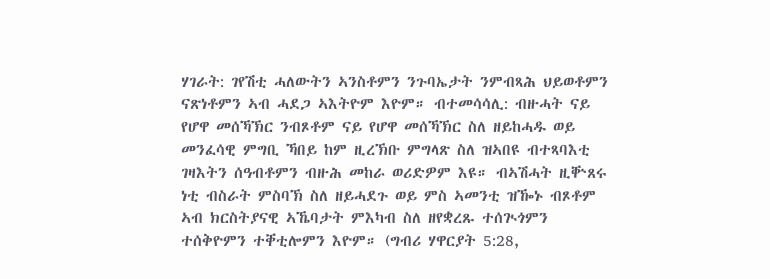ሃገራት: ገየሽቲ ሓለውትን ኣንስቶምን ንጉባኤታት ንምብጻሕ ህይወቶምን ናጽነቶምን ኣብ ሓደጋ ኣእትዮም እዮም። ብተመሳሳሊ: ብዙሓት ናይ የሆዋ መሰኻኽር ንብጾቶም ናይ የሆዋ መሰኻኽር ስለ ዘይከሓዱ ወይ መንፈሳዊ ምግቢ ኻበይ ከም ዚረኽቡ ምግላጽ ስለ ዝኣበዩ ብተጻባእቲ ገዛእትን ሰዓብቶምን ብዙሕ መከራ ወሪድዎም እዩ። ብኣሽሓት ዚቝጸሩ ነቲ ብስራት ምስባኽ ስለ ዘይሓደጉ ወይ ምስ ኣመንቲ ዝዀኑ ብጾቶም ኣብ ክርስትያናዊ ኣኼባታት ምእካብ ስለ ዘየቋረጹ ተሰጒጎምን ተሰቅዮምን ተቐቲሎምን እዮም። (ግብሪ ሃዋርያት 5:28,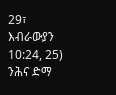29፣ እብራውያን 10:24, 25) ንሕና ድማ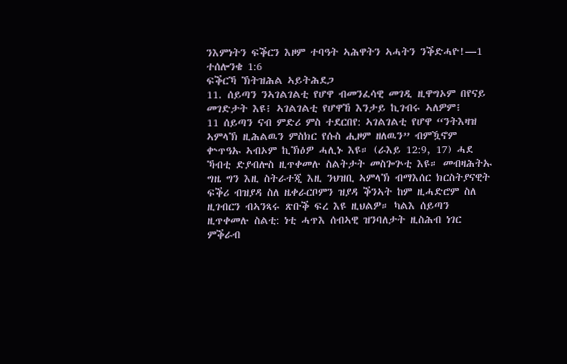ንእምነትን ፍቕርን እዞም ተባዓት ኣሕዋትን ኣሓትን ንቕድሓዮ!—1 ተሰሎንቄ 1:6
ፍቕርኻ ኽትዝሕል ኣይትሕደጋ
11. ሰይጣን ንኣገልገልቲ የሆዋ ብመንፈሳዊ መገዲ ዚዋግኦም በየናይ መገድታት እዩ፧ ኣገልገልቲ የሆዋኸ እንታይ ኪገብሩ ኣለዎም፧
11 ሰይጣን ናብ ምድሪ ምስ ተደርበየ: ኣገልገልቲ የሆዋ “ንትእዛዝ ኣምላኽ ዚሕልዉን ምስክር የሱስ ሒዞም ዘለዉን” ብምዃኖም ቍጥዓኡ ኣብኦም ኪኽዕዎ ሓሊኑ እዩ። (ራእይ 12:9, 17) ሓደ ኻብቲ ድያብሎስ ዚጥቀመሉ ስልትታት መስጐጕቲ እዩ። መብዛሕትኡ ግዜ ግን እዚ ስትራተጂ እዚ ንህዝቢ ኣምላኽ ብማእሰር ክርስትያናዊት ፍቕሪ ብዝያዳ ስለ ዜቀራርቦምን ዝያዳ ቕንኣት ከም ዚሓድሮም ስለ ዚገብርን ብኣንጻሩ ጽቡቕ ፍረ እዩ ዚህልዎ። ካልእ ሰይጣን ዚጥቀመሉ ስልቲ: ነቲ ሓጥእ ሰብኣዊ ዝንባለታት ዚስሕብ ነገር ምቕራብ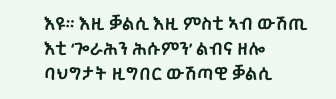እዩ። እዚ ቓልሲ እዚ ምስቲ ኣብ ውሽጢ እቲ ‘ጐራሕን ሕሱምን’ ልብና ዘሎ ባህግታት ዚግበር ውሽጣዊ ቓልሲ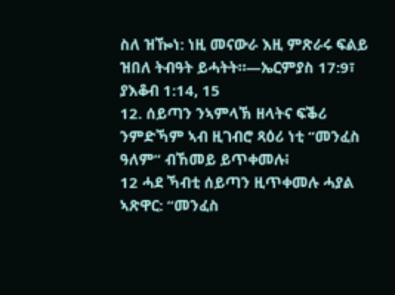ስለ ዝዀነ: ነዚ መናውራ እዚ ምጽራሩ ፍልይ ዝበለ ትብዓት ይሓትት።—ኤርምያስ 17:9፣ ያእቆብ 1:14, 15
12. ሰይጣን ንኣምላኽ ዘላትና ፍቕሪ ንምድኻም ኣብ ዚገብሮ ጻዕሪ ነቲ “መንፈስ ዓለም” ብኸመይ ይጥቀመሉ፧
12 ሓደ ኻብቲ ሰይጣን ዚጥቀመሉ ሓያል ኣጽዋር: “መንፈስ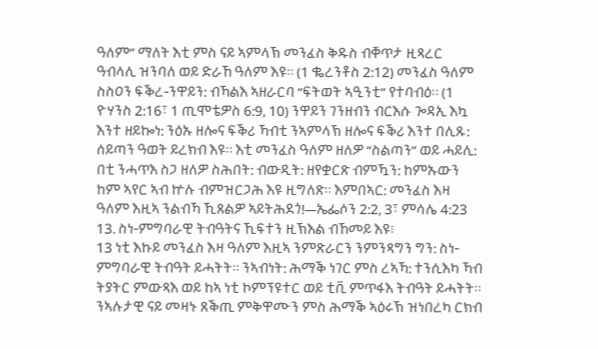ዓለም” ማለት እቲ ምስ ናይ ኣምላኽ መንፈስ ቅዱስ ብቐጥታ ዚጻረር ዓብላሊ ዝንባለ ወይ ድራኸ ዓለም እዩ። (1 ቈረንቶስ 2:12) መንፈስ ዓለም ስስዐን ፍቕረ-ንዋይን: ብኻልእ ኣዘራርባ “ፍትወት ኣዒንቲ” የተባብዕ። (1 ዮሃንስ 2:16፣ 1 ጢሞቴዎስ 6:9, 10) ንዋይን ገንዘብን ብርእሱ ጐዳኢ እኳ እንተ ዘይኰነ: ንዕኡ ዘሎና ፍቕሪ ኻብቲ ንኣምላኽ ዘሎና ፍቕሪ እንተ በሊጹ: ሰይጣን ዓወት ይረክብ እዩ። እቲ መንፈስ ዓለም ዘለዎ “ስልጣን” ወይ ሓይሊ: በቲ ንሓጥእ ስጋ ዘለዎ ስሕበት: ብውዲት: ዘየቋርጽ ብምዃን: ከምኡውን ከም ኣየር ኣብ ኵሉ ብምዝርጋሕ እዩ ዚግለጽ። እምበኣር: መንፈስ እዛ ዓለም እዚኣ ንልብኻ ኺጸልዎ ኣይትሕደጎ!—ኤፌሶን 2:2, 3፣ ምሳሌ 4:23
13. ስነ-ምግባራዊ ትብዓትና ኺፍተን ዚኽእል ብኸመይ እዩ፧
13 ነቲ እኩይ መንፈስ እዛ ዓለም እዚኣ ንምጽራርን ንምንጻግን ግን: ስነ-ምግባራዊ ትብዓት ይሓትት። ንኣብነት: ሕማቕ ነገር ምስ ረኣኻ: ተንሲእካ ኻብ ትያትር ምውጻእ ወይ ከኣ ነቲ ኮምፕዩተር ወይ ቲቪ ምጥፋእ ትብዓት ይሓትት። ንኣሉታዊ ናይ መዛኑ ጸቕጢ ምቅዋሙን ምስ ሕማቕ ኣዕሩኽ ዝነበረካ ርክብ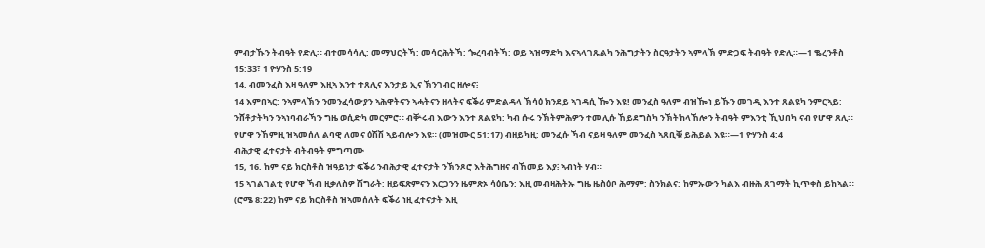ምብታኹን ትብዓት የድሊ። ብተመሳሳሊ: መማህርትኻ: መሳርሕትኻ: ጐረባብትኻ: ወይ ኣዝማድካ እናኣላገጹልካ ንሕግታትን ስርዓታትን ኣምላኽ ምድጋፍ ትብዓት የድሊ።—1 ቈረንቶስ 15:33፣ 1 ዮሃንስ 5:19
14. ብመንፈስ እዛ ዓለም እዚኣ እንተ ተጸሊና እንታይ ኢና ኽንገብር ዘሎና፧
14 እምበኣር: ንኣምላኽን ንመንፈሳውያን ኣሕዋትናን ኣሓትናን ዘላትና ፍቕሪ ምድልዳላ ኽሳዕ ክንደይ ኣገዳሲ ዀን እዩ! መንፈስ ዓለም ብዝዀነ ይኹን መገዲ እንተ ጸልዩካ ንምርኣይ: ንሸቶታትካን ንኣነባብራኻን ግዜ ወሲድካ መርምሮ። ብቝሩብ እውን እንተ ጸልዩካ: ካብ ሱሩ ንኽትምሕዎን ተመሊሱ ኸይደግስካ ንኽትከላኸሎን ትብዓት ምእንቲ ኺህበካ ናብ የሆዋ ጸሊ። የሆዋ ንኸምዚ ዝኣመሰለ ልባዊ ለመና ዕሽሽ ኣይብሎን እዩ። (መዝሙር 51:17) ብዘይካዚ: መንፈሱ ኻብ ናይዛ ዓለም መንፈስ ኣጸቢቑ ይሕይል እዩ።—1 ዮሃንስ 4:4
ብሕታዊ ፈተናታት ብትብዓት ምግጣሙ
15, 16. ከም ናይ ክርስቶስ ዝዓይነታ ፍቕሪ ንብሕታዊ ፈተናታት ንኽንጾሮ እትሕግዘና ብኸመይ እያ፧ ኣብነት ሃብ።
15 ኣገልገልቲ የሆዋ ኻብ ዚቃለስዎ ሽግራት: ዘይፍጽምናን እርጋንን ዜምጽኦ ሳዕቤን: እዚ መብዛሕትኡ ግዜ ዜስዕቦ ሕማም: ስንክልና: ከምኡውን ካልእ ብዙሕ ጸገማት ኪጥቀስ ይከኣል። (ሮሜ 8:22) ከም ናይ ክርስቶስ ዝኣመሰለት ፍቕሪ ነዚ ፈተናታት እዚ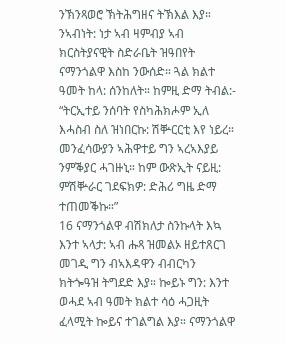ንኽንጻወሮ ኽትሕግዘና ትኽእል እያ። ንኣብነት: ነታ ኣብ ዛምብያ ኣብ ክርስትያናዊት ስድራቤት ዝዓበየት ናማንጎልዋ እስከ ንውሰድ። ጓል ክልተ ዓመት ከላ: ሰንከለት። ከምዚ ድማ ትብል:- “ትርኢተይ ንሰባት የስካሕክሖም ኢለ እሓስብ ስለ ዝነበርኩ: ሽቝርርቲ እየ ነይረ። መንፈሳውያን ኣሕዋተይ ግን ኣረኣእያይ ንምቕያር ሓገዙኒ። ከም ውጽኢት ናይዚ: ምሽቝራር ገደፍክዎ: ድሕሪ ግዜ ድማ ተጠመቕኩ።”
16 ናማንጎልዋ ብሽክለታ ስንኩላት እኳ እንተ ኣላታ: ኣብ ሑጻ ዝመልኦ ዘይተጸርገ መገዲ ግን ብኣእዳዋን ብብርካን ክትጐዓዝ ትግደድ እያ። ኰይኑ ግን: እንተ ወሓደ ኣብ ዓመት ክልተ ሳዕ ሓጋዚት ፈላሚት ኰይና ተገልግል እያ። ናማንጎልዋ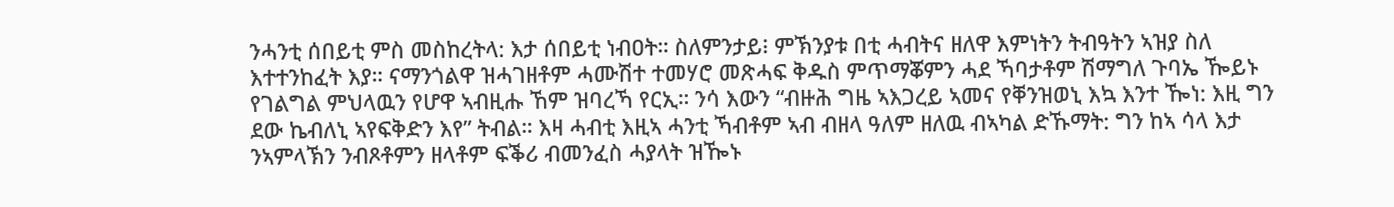ንሓንቲ ሰበይቲ ምስ መስከረትላ: እታ ሰበይቲ ነብዐት። ስለምንታይ፧ ምኽንያቱ በቲ ሓብትና ዘለዋ እምነትን ትብዓትን ኣዝያ ስለ እተተንከፈት እያ። ናማንጎልዋ ዝሓገዘቶም ሓሙሽተ ተመሃሮ መጽሓፍ ቅዱስ ምጥማቖምን ሓደ ኻባታቶም ሽማግለ ጉባኤ ዀይኑ የገልግል ምህላዉን የሆዋ ኣብዚሑ ኸም ዝባረኻ የርኢ። ንሳ እውን “ብዙሕ ግዜ ኣእጋረይ ኣመና የቐንዝወኒ እኳ እንተ ዀነ: እዚ ግን ደው ኬብለኒ ኣየፍቅድን እየ” ትብል። እዛ ሓብቲ እዚኣ ሓንቲ ኻብቶም ኣብ ብዘላ ዓለም ዘለዉ ብኣካል ድኹማት: ግን ከኣ ሳላ እታ ንኣምላኽን ንብጾቶምን ዘላቶም ፍቕሪ ብመንፈስ ሓያላት ዝዀኑ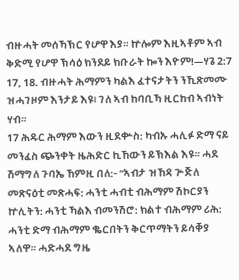ብዙሓት መሰኻኽር የሆዋ እያ። ኵሎም እዚኣቶም ኣብ ቅድሚ የሆዋ ኽሳዕ ክንደይ ክቡራት ኰን እዮም!—ሃጌ 2:7
17, 18. ብዙሓት ሕማምን ካልእ ፈተናታትን ንኺጽመሙ ዝሓገዞም እንታይ እዩ፧ ገለ ኣብ ከባቢኻ ዚርከብ ኣብነት ሃብ።
17 ሕዱር ሕማም እውን ዚደቍስ: ካብኡ ሓሊፉ ድማ ናይ መንፈስ ጭንቀት ዜሕድር ኪኸውን ይኽእል እዩ። ሓደ ሽማግለ ጉባኤ ኸምዚ በለ:- “ኣብታ ዝኸዳ ጕጅለ መጽናዕቲ መጽሓፍ: ሓንቲ ሓብቲ ብሕማም ሽኮርያን ኵሊትን: ሓንቲ ኻልእ ብመንሽሮ: ክልተ ብሕማም ሪሕ: ሓንቲ ድማ ብሕማም ቈርበትን ቅርጥማትን ይሳቐያ ኣለዋ። ሓድሓደ ግዜ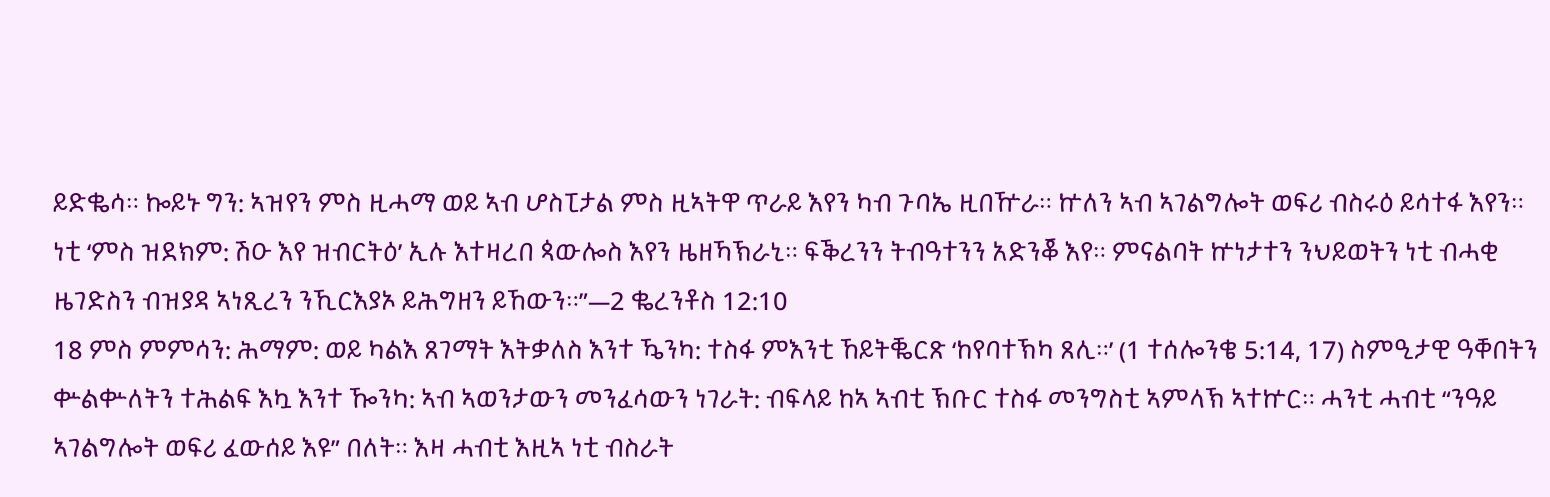ይድቈሳ። ኰይኑ ግን: ኣዝየን ምስ ዚሓማ ወይ ኣብ ሆስፒታል ምስ ዚኣትዋ ጥራይ እየን ካብ ጉባኤ ዚበዅራ። ኵለን ኣብ ኣገልግሎት ወፍሪ ብስሩዕ ይሳተፋ እየን። ነቲ ‘ምስ ዝደክም: ሽዑ እየ ዝብርትዕ’ ኢሉ እተዛረበ ጳውሎስ እየን ዜዘኻኽራኒ። ፍቕረንን ትብዓተንን አድንቖ እየ። ምናልባት ኵነታተን ንህይወትን ነቲ ብሓቂ ዜገድስን ብዝያዳ ኣነጺረን ንኺርእያኦ ይሕግዘን ይኸውን።”—2 ቈረንቶስ 12:10
18 ምስ ምምሳን: ሕማም: ወይ ካልእ ጸገማት እትቃለስ እንተ ዄንካ: ተስፋ ምእንቲ ኸይትቘርጽ ‘ከየባተኽካ ጸሊ።’ (1 ተሰሎንቄ 5:14, 17) ስምዒታዊ ዓቐበትን ቍልቍለትን ተሕልፍ እኳ እንተ ዀንካ: ኣብ ኣወንታውን መንፈሳውን ነገራት: ብፍላይ ከኣ ኣብቲ ኽቡር ተስፋ መንግስቲ ኣምላኽ ኣተኵር። ሓንቲ ሓብቲ “ንዓይ ኣገልግሎት ወፍሪ ፈውሰይ እዩ” በለት። እዛ ሓብቲ እዚኣ ነቲ ብስራት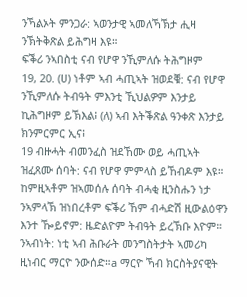ንኻልኦት ምንጋራ: ኣወንታዊ ኣመለኻኽታ ሒዛ ንኽትቅጽል ይሕግዛ እዩ።
ፍቕሪ ንኣበስቲ ናብ የሆዋ ንኺምለሱ ትሕግዞም
19, 20. (ሀ) ነቶም ኣብ ሓጢኣት ዝወደቑ: ናብ የሆዋ ንኺምለሱ ትብዓት ምእንቲ ኺህልዎም እንታይ ኪሕግዞም ይኽእል፧ (ለ) ኣብ እትቕጽል ዓንቀጽ እንታይ ክንምርምር ኢና፧
19 ብዙሓት ብመንፈስ ዝደኸሙ ወይ ሓጢኣት ዝፈጸሙ ሰባት: ናብ የሆዋ ምምላስ ይኸብዶም እዩ። ከምዚኣቶም ዝኣመሰሉ ሰባት ብሓቂ ዚንስሑን ነታ ንኣምላኽ ዝነበረቶም ፍቕሪ ኸም ብሓድሽ ዚውልዕዋን እንተ ዀይኖም: ዜድልዮም ትብዓት ይረኽቡ እዮም። ንኣብነት: ነቲ ኣብ ሕቡራት መንግስትታት ኣመሪካ ዚነብር ማርዮ ንውሰድ።a ማርዮ ኻብ ክርስትያናዊት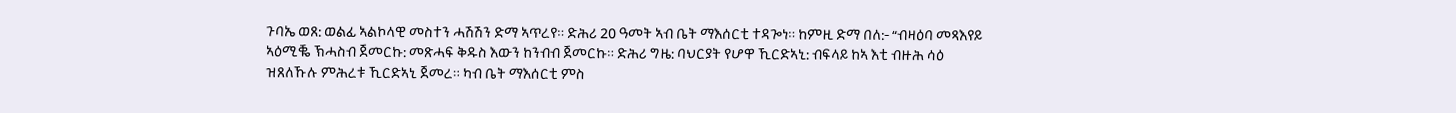ጉባኤ ወጸ: ወልፊ ኣልኮላዊ መስተን ሓሽሽን ድማ ኣጥረየ። ድሕሪ 20 ዓመት ኣብ ቤት ማእሰርቲ ተዳጐነ። ከምዚ ድማ በለ:- “ብዛዕባ መጻእየይ ኣዕሚቘ ኽሓስብ ጀመርኩ: መጽሓፍ ቅዱስ እውን ከንብብ ጀመርኩ። ድሕሪ ግዜ: ባህርያት የሆዋ ኺርድኣኒ: ብፍላይ ከኣ እቲ ብዙሕ ሳዕ ዝጸለኹሉ ምሕረቱ ኺርድኣኒ ጀመረ። ካብ ቤት ማእሰርቲ ምስ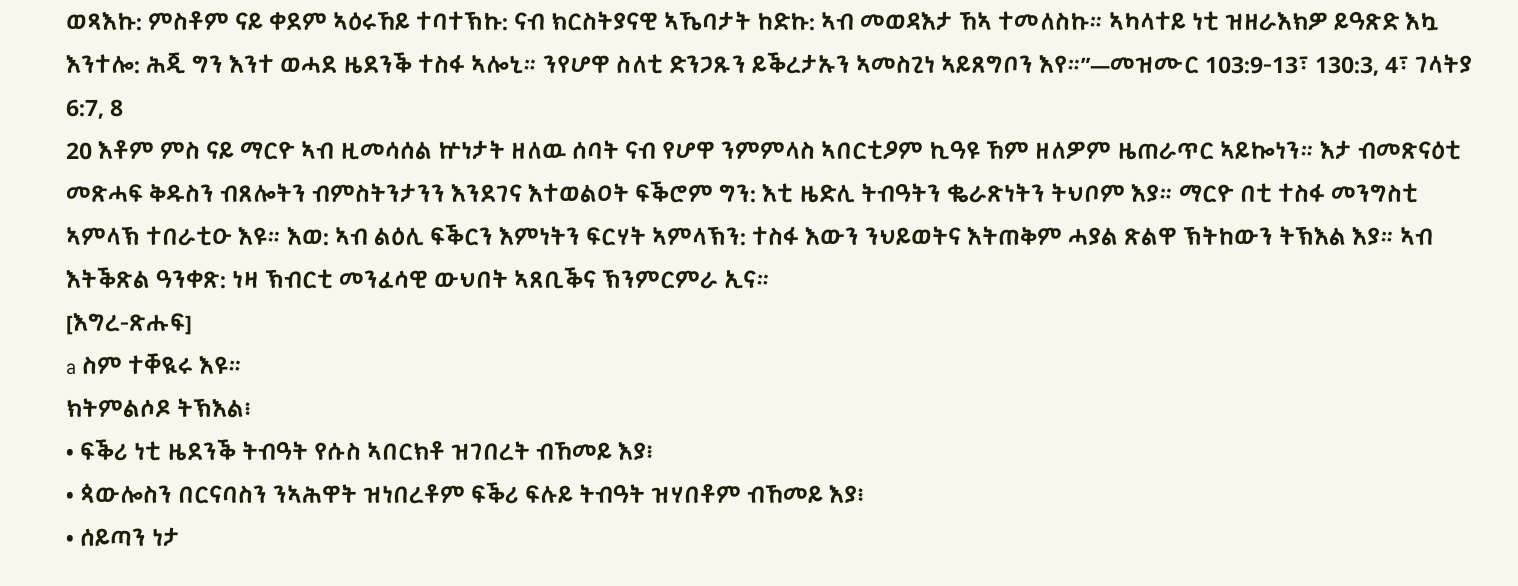ወጻእኩ: ምስቶም ናይ ቀደም ኣዕሩኸይ ተባተኽኩ: ናብ ክርስትያናዊ ኣኼባታት ከድኩ: ኣብ መወዳእታ ኸኣ ተመለስኩ። ኣካላተይ ነቲ ዝዘራእክዎ ይዓጽድ እኳ እንተሎ: ሕጂ ግን እንተ ወሓደ ዜደንቕ ተስፋ ኣሎኒ። ንየሆዋ ስለቲ ድንጋጹን ይቕረታኡን ኣመስጊነ ኣይጸግቦን እየ።”—መዝሙር 103:9-13፣ 130:3, 4፣ ገላትያ 6:7, 8
20 እቶም ምስ ናይ ማርዮ ኣብ ዚመሳሰል ኵነታት ዘለዉ ሰባት ናብ የሆዋ ንምምላስ ኣበርቲዖም ኪዓዩ ኸም ዘለዎም ዜጠራጥር ኣይኰነን። እታ ብመጽናዕቲ መጽሓፍ ቅዱስን ብጸሎትን ብምስትንታንን እንደገና እተወልዐት ፍቕሮም ግን: እቲ ዜድሊ ትብዓትን ቈራጽነትን ትህቦም እያ። ማርዮ በቲ ተስፋ መንግስቲ ኣምላኽ ተበራቲዑ እዩ። እወ: ኣብ ልዕሊ ፍቕርን እምነትን ፍርሃት ኣምላኽን: ተስፋ እውን ንህይወትና እትጠቅም ሓያል ጽልዋ ኽትከውን ትኽእል እያ። ኣብ እትቕጽል ዓንቀጽ: ነዛ ኽብርቲ መንፈሳዊ ውህበት ኣጸቢቕና ኽንምርምራ ኢና።
[እግረ-ጽሑፍ]
a ስም ተቐዪሩ እዩ።
ክትምልሶዶ ትኽእል፧
• ፍቕሪ ነቲ ዜደንቕ ትብዓት የሱስ ኣበርክቶ ዝገበረት ብኸመይ እያ፧
• ጳውሎስን በርናባስን ንኣሕዋት ዝነበረቶም ፍቕሪ ፍሉይ ትብዓት ዝሃበቶም ብኸመይ እያ፧
• ሰይጣን ነታ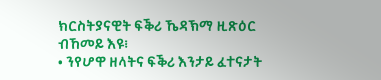ክርስትያናዊት ፍቕሪ ኼዳኽማ ዚጽዕር ብኸመይ እዩ፧
• ንየሆዋ ዘላትና ፍቕሪ እንታይ ፈተናታት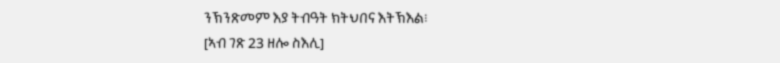ንኽንጽመም እያ ትብዓት ክትህበና እትኽእል፧
[ኣብ ገጽ 23 ዘሎ ስእሊ]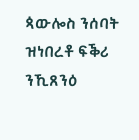ጳውሎስ ንሰባት ዝነበረቶ ፍቕሪ ንኺጸንዕ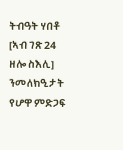ትብዓት ሃበቶ
[ኣብ ገጽ 24 ዘሎ ስእሊ]
ንመለክዒታት የሆዋ ምድጋፍ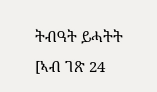ትብዓት ይሓትት
[ኣብ ገጽ 24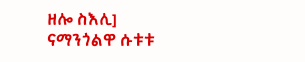ዘሎ ስእሊ]
ናማንጎልዋ ሱቱቱ